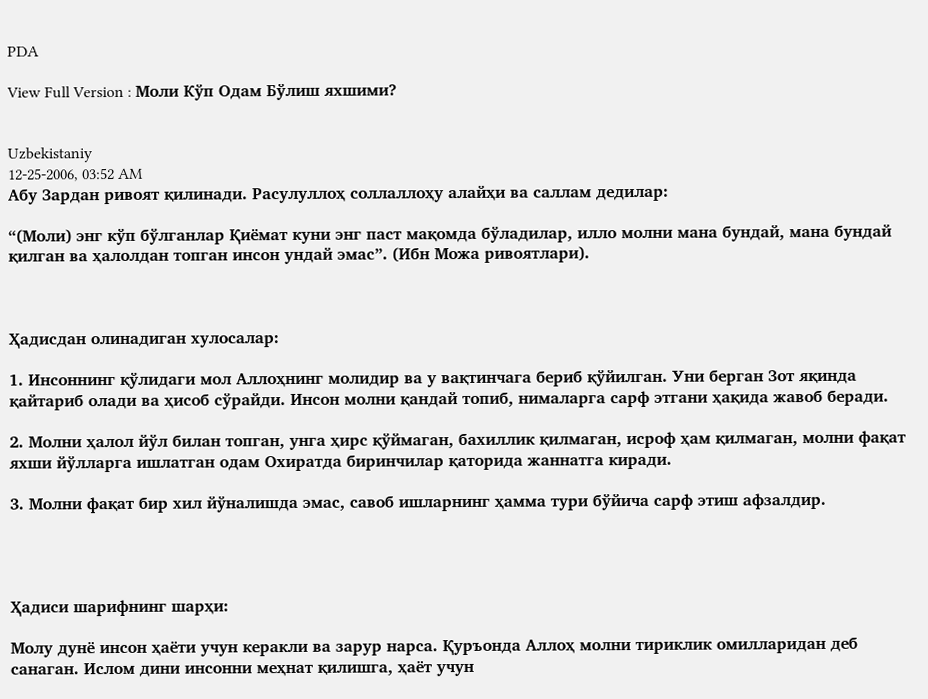PDA

View Full Version : Моли Кўп Одам Бўлиш яхшими?


Uzbekistaniy
12-25-2006, 03:52 AM
Абу Зардан ривоят қилинади. Расулуллоҳ соллаллоҳу алайҳи ва саллам дедилар:

“(Моли) энг кўп бўлганлар Қиёмат куни энг паст мақомда бўладилар, илло молни мана бундай, мана бундай қилган ва ҳалолдан топган инсон ундай эмас”. (Ибн Можа ривоятлари).



Ҳадисдан олинадиган хулосалар:

1. Инсоннинг қўлидаги мол Аллоҳнинг молидир ва у вақтинчага бериб қўйилган. Уни берган Зот яқинда қайтариб олади ва ҳисоб сўрайди. Инсон молни қандай топиб, нималарга сарф этгани ҳақида жавоб беради.

2. Молни ҳалол йўл билан топган, унга ҳирс қўймаган, бахиллик қилмаган, исроф ҳам қилмаган, молни фақат яхши йўлларга ишлатган одам Охиратда биринчилар қаторида жаннатга киради.

3. Молни фақат бир хил йўналишда эмас, савоб ишларнинг ҳамма тури бўйича сарф этиш афзалдир.




Ҳадиси шарифнинг шарҳи:

Молу дунё инсон ҳаёти учун керакли ва зарур нарса. Қуръонда Аллоҳ молни тириклик омилларидан деб санаган. Ислом дини инсонни меҳнат қилишга, ҳаёт учун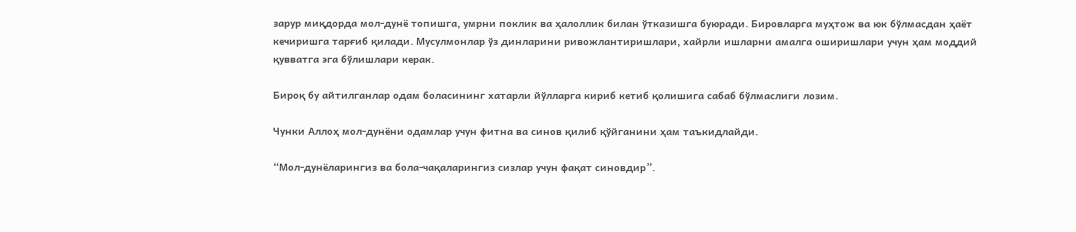зарур миқдорда мол-дунё топишга, умрни поклик ва ҳалоллик билан ўтказишга буюради. Бировларга муҳтож ва юк бўлмасдан ҳаёт кечиришга тарғиб қилади. Мусулмонлар ўз динларини ривожлантиришлари, хайрли ишларни амалга оширишлари учун ҳам моддий қувватга эга бўлишлари керак.

Бироқ бу айтилганлар одам боласининг хатарли йўлларга кириб кетиб қолишига сабаб бўлмаслиги лозим.

Чунки Аллоҳ мол-дунёни одамлар учун фитна ва синов қилиб қўйганини ҳам таъкидлайди.

“Мол-дунёларингиз ва бола-чақаларингиз сизлар учун фақат синовдир”.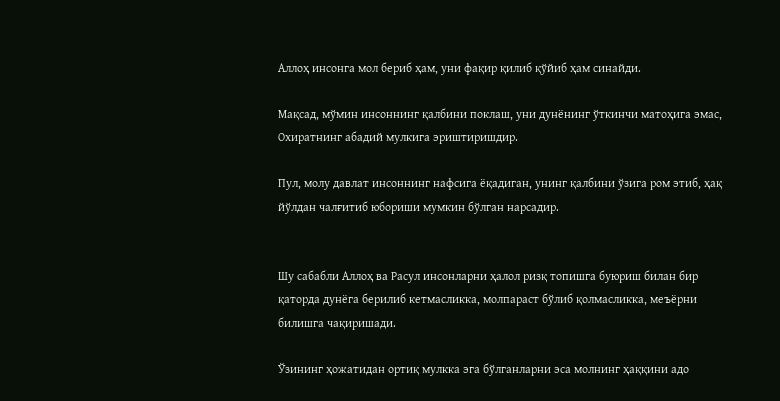Аллоҳ инсонга мол бериб ҳам, уни фақир қилиб қўйиб ҳам синайди.

Мақсад, мўмин инсоннинг қалбини поклаш, уни дунёнинг ўткинчи матоҳига эмас, Охиратнинг абадий мулкига эриштиришдир.

Пул, молу давлат инсоннинг нафсига ёқадиган, унинг қалбини ўзига ром этиб, ҳақ йўлдан чалғитиб юбориши мумкин бўлган нарсадир.


Шу сабабли Аллоҳ ва Расул инсонларни ҳалол ризқ топишга буюриш билан бир қаторда дунёга берилиб кетмасликка, молпараст бўлиб қолмасликка, меъёрни билишга чақиришади.

Ўзининг ҳожатидан ортиқ мулкка эга бўлганларни эса молнинг ҳаққини адо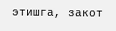этишга, закот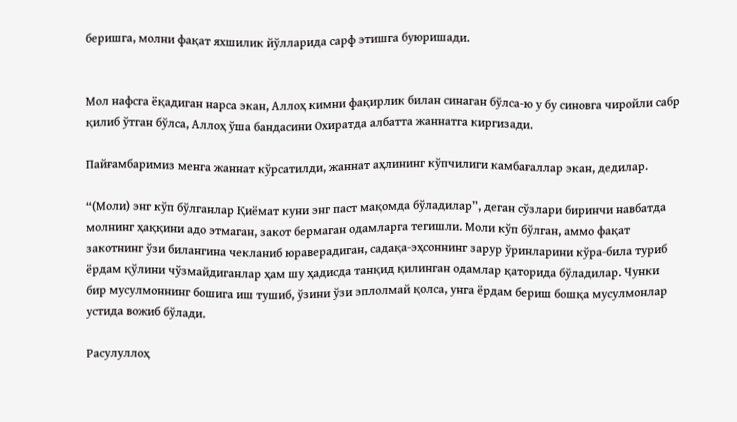беришга, молни фақат яхшилик йўлларида сарф этишга буюришади.


Мол нафсга ёқадиган нарса экан, Аллоҳ кимни фақирлик билан синаган бўлса-ю у бу синовга чиройли сабр қилиб ўтган бўлса, Аллоҳ ўша бандасини Охиратда албатта жаннатга киргизади.

Пайғамбаримиз менга жаннат кўрсатилди, жаннат аҳлининг кўпчилиги камбағаллар экан, дедилар.

“(Моли) энг кўп бўлганлар Қиёмат куни энг паст мақомда бўладилар”, деган сўзлари биринчи навбатда молнинг ҳаққини адо этмаган, закот бермаган одамларга тегишли. Моли кўп бўлган, аммо фақат закотнинг ўзи билангина чекланиб юраверадиган, садақа-эҳсоннинг зарур ўринларини кўра-била туриб ёрдам қўлини чўзмайдиганлар ҳам шу ҳадисда танқид қилинган одамлар қаторида бўладилар. Чунки бир мусулмоннинг бошига иш тушиб, ўзини ўзи эплолмай қолса, унга ёрдам бериш бошқа мусулмонлар устида вожиб бўлади.

Расулуллоҳ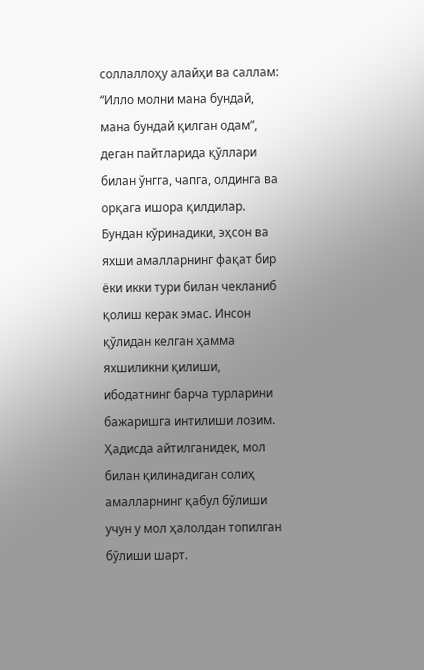соллаллоҳу алайҳи ва саллам: “Илло молни мана бундай, мана бундай қилган одам”, деган пайтларида қўллари билан ўнгга, чапга, олдинга ва орқага ишора қилдилар. Бундан кўринадики, эҳсон ва яхши амалларнинг фақат бир ёки икки тури билан чекланиб қолиш керак эмас. Инсон қўлидан келган ҳамма яхшиликни қилиши, ибодатнинг барча турларини бажаришга интилиши лозим. Ҳадисда айтилганидек, мол билан қилинадиган солиҳ амалларнинг қабул бўлиши учун у мол ҳалолдан топилган бўлиши шарт.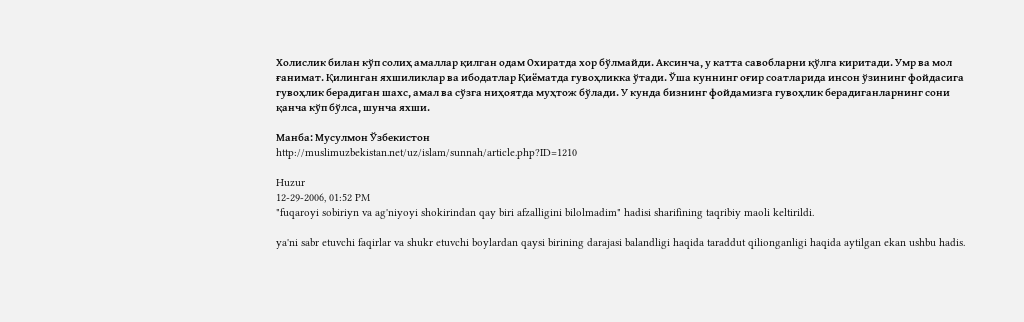Холислик билан кўп солиҳ амаллар қилган одам Охиратда хор бўлмайди. Аксинча, у катта савобларни қўлга киритади. Умр ва мол ғанимат. Қилинган яхшиликлар ва ибодатлар Қиёматда гувоҳликка ўтади. Ўша куннинг оғир соатларида инсон ўзининг фойдасига гувоҳлик берадиган шахс, амал ва сўзга ниҳоятда муҳтож бўлади. У кунда бизнинг фойдамизга гувоҳлик берадиганларнинг сони қанча кўп бўлса, шунча яхши.

Манба: Мусулмон Ўзбекистон
http://muslimuzbekistan.net/uz/islam/sunnah/article.php?ID=1210

Huzur
12-29-2006, 01:52 PM
"fuqaroyi sobiriyn va ag'niyoyi shokirindan qay biri afzalligini bilolmadim" hadisi sharifining taqribiy maoli keltirildi.

ya'ni sabr etuvchi faqirlar va shukr etuvchi boylardan qaysi birining darajasi balandligi haqida taraddut qilionganligi haqida aytilgan ekan ushbu hadis.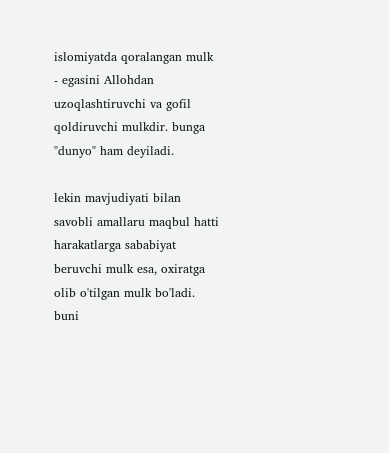islomiyatda qoralangan mulk - egasini Allohdan uzoqlashtiruvchi va gofil qoldiruvchi mulkdir. bunga "dunyo" ham deyiladi.

lekin mavjudiyati bilan savobli amallaru maqbul hatti harakatlarga sababiyat beruvchi mulk esa, oxiratga olib o'tilgan mulk bo'ladi. buni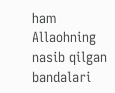ham Allaohning nasib qilgan bandalari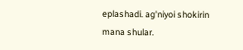eplashadi. ag'niyoi shokirin mana shular.